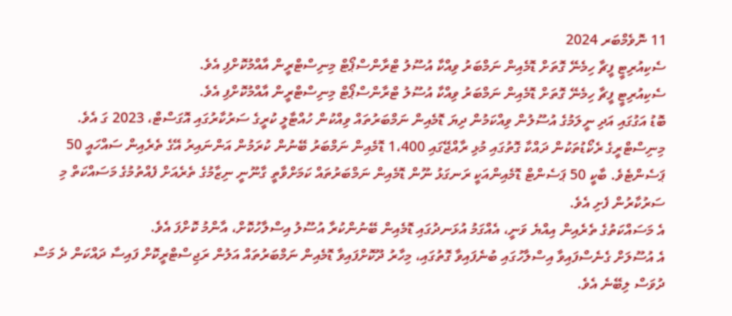11 ނޮވެމްބަރ 2024
ސެކިއުރިޓީ ފީޗާ ހިމެނޭ ގޮތަށް ޑޮމެއިން ނަމްބަރު ވިއްކާ އުސޫލު ޓްރާންސްޕޯޓް މިނިސްޓްރީން އާއްމުކޮށްފި އެވެ.
ސެކިއުރިޓީ ފީޗާ ހިމެނޭ ގޮތަށް ޑޮމެއިން ނަމްބަރު ވިއްކާ އުސޫލު ޓްރާންސްޕޯޓް މިނިސްޓްރީން އާއްމުކޮށްފި އެވެ.
ބޮޑު އަގުގައި އަދި ނީލަމުގެ އުސޫލުން ވިއްކަމުން ދިޔަ ޑޮމެއިން ނަމްބަރުތައް ވިއްކުން ހުއްޓާލީ ކުރީގެ ސަރުކާރުގައި އޮގަސްޓް، 2023 ގަ އެވެ.
މިނިސްޓްރީގެ ރެކޯޑުތަކުން ދައްކާ ގޮތުގައި މުޅި ރާއްޖޭގައި 1،400 ޑޮމެއިން ނަމްބަރު ބޭނުން ކުރަމުން އަންނައިރު އޭގެ ތެރެއިން ސައްހައީ 50 ޕަސެންޓެވެ. ބާކީ 50 ޕަސެންޓް ޑޮމެއިންއަކީ ރަނގަޅު ނޫން ޑޮމެއިން ނަމްބަރުތައް ކަމަށްވާތީ ގާނޫނީ ނިޒާމުގެ ތެރެއަށް ފެއްތުމުގެ މަސައްކަތް މި ސަރުކާރުން ފެށި އެވެ.
އެ މަސައްކަތުގެ ތެރެއިން އިއްޔެ ވަނީ، އެއްގަމު އުޅަނދުގައި ޑޮމެއިން ބޭނުންކުރާ އުސޫލު އިސްލާހުކޮށް، އާންމު ކޮށްފަ އެވެ.
އެ އުސޫލަށް ގެނެސްފައިވާ އިސްލާހުގައި ބުނެފައިވާ ގޮތުގައި، މިހާރު ދޫކޮށްފައިވާ ޑޮމެއިން ނަމްބަރުތައް އަލުން ރަޖިސްޓްރީކޮށް ފައިސާ ދައްކަން ދެ މަސް ދުވަސް ލިބޭނެ އެވެ.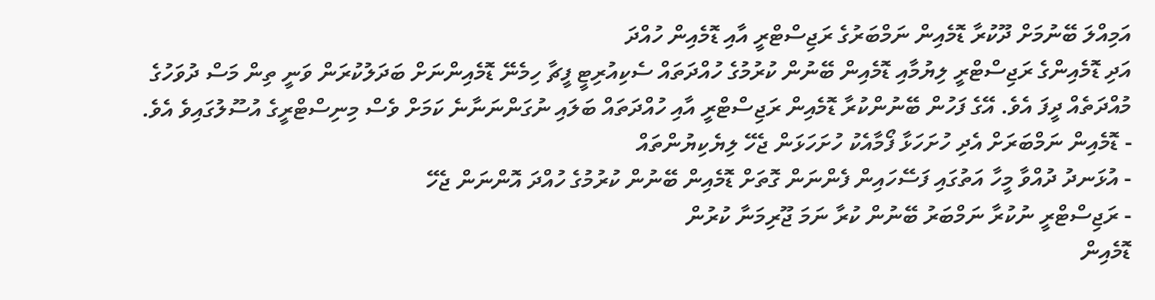އަމިއްލަ ބޭނުމަށް ދޫކުރާ ޑޮމެއިން ނަމްބަރުގެ ރަޖިސްޓްރީ އާއި ޑޮމެއިން ހުއްދަ
އަދި ޑޮމެއިންގެ ރަޖިސްޓްރީ ލިޔުމާއި ޑޮމެއިން ބޭނުން ކުރުމުގެ ހުއްދަތައް ސެކިއުރިޓީ ފީޗާ ހިމެނޭ ޑޮމެއިންނަށް ބަދަލުކުރަން ވަނީ ތިން މަސް ދުވަހުގެ މުއްދަތެއް ދީފަ އެވެ. އޭގެ ފަހުން ބޭނުންކުރާ ޑޮމެއިން ރަޖިސްޓްރީ އާއި ހުއްދަތައް ބަލައި ނުގަންނަނާނެ ކަމަށް ވެސް މިނިސްޓްރީގެ އުސޫލުގައިވެ އެވެ.
- ޑޮމެއިން ނަމްބަރަށް އެދި ހުށަހަޅާ ފޯމާއެކު ހުށަހަޅަން ޖެހޭ ލިޔެކިޔުންތައް
- އުޅަނދު ދުއްވާ މީހާ އަތުގައި ފަސޭހައިން ފެންނަން ގޮތަށް ޑޮމެއިން ބޭނުން ކުރުމުގެ ހުއްދަ އޮންނަން ޖެހޭ
- ރަޖިސްޓްރީ ނުކުރާ ނަމްބަރު ބޭނުން ކުރާ ނަމަ ޖޫރިމަނާ ކުރުން
ޑޮމެއިން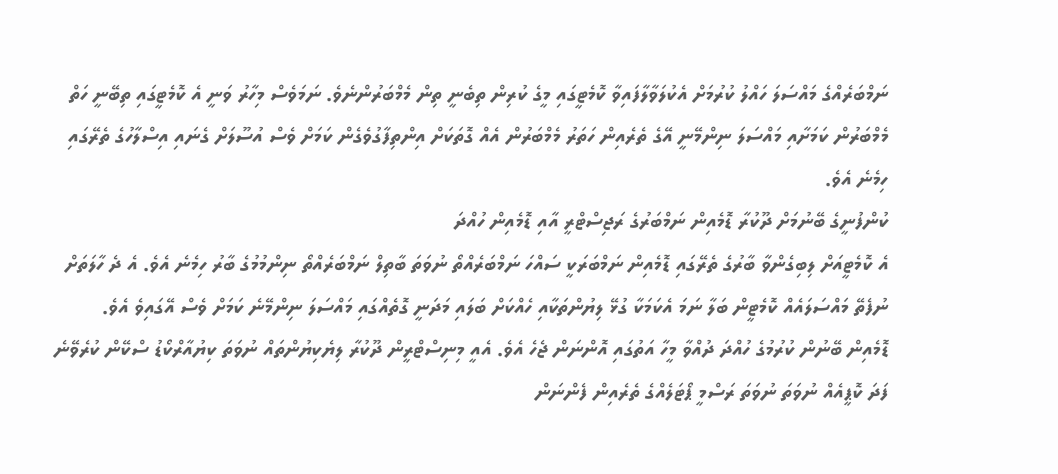ނަމްބަރެއްގެ މައްސަލަ ހައްލު ކުރުމަށް އެކުލަވާލާފައިވާ ކޮމެޓީގައި މީގެ ކުރިން ތިބެނީ ތިން މެމްބަރުންނެވެ. ނަމަވެސް މިހާރު ވަނީ އެ ކޮމެޓީގައި ތިބޭނީ ހަތް މެމްބަރުން ކަމަށާއި މައްސަލަ ނިންމޭނީ އޭގެ ތެރެއިން ހަތަރު މެމްބަރުން އެއް ގޮތަކަށް އިންތިފާގުވެގެން ކަމަށް ވެސް އުސޫލަށް ގެނައި އިސްލާހުގެ ތެރޭގައި ހިމެނެ އެވެ.
ކުންފުނީގެ ބޭނުމަށް ދޫކުރާ ޑޮމެއިން ނަމްބަރުގެ ރަޖިސްޓްރީ އާއި ޑޮމެއިން ހުއްދަ
އެ ކޮމެޓީއަށް ލިބިގެންވާ ބާރުގެ ތެރޭގައި ޑޮމެއިން ނަމްބަރަކީ ސައްހަ ނަމްބަރެއްތޯ ނުވަތަ ބާތިލް ނަމްބަރެއްތޯ ނިންމުމުގެ ބާރު ހިމެނެ އެވެ. އެ ދެ ހާލަތަށް ނުފެތޭ މައްސަލައެއް ކޮމެޓީން ބަލާ ނަމަ އެކަމަކާ ގުޅޭ ލިޔުންތަކާއި ހެއްކަށް ބަލައި މަދަނީ ގޮތެއްގައި މައްސަލަ ނިންމޭނެ ކަމަށް ވެސް އޭގައިވެ އެވެ.
ޑޮމެއިން ބޭނުން ކުރުމުގެ ހުއްދަ ދުއްވާ މީހާ އަތުގައި އޮންނަން ޖެހެ އެވެ. އެއީ މިނިސްޓްރީން ދޫކުރާ ލިޔެކިޔުންތައް ނުވަތަ ކިޔުއާރްކޯޑު ސްކޭން ކުރެވޭނެ ފަދަ ކޮޕީއެއް ނުވަތަ ނުވަތަ ރަސްމީ ޕޯޓަލެއްގެ ތެރެއިން ފެންނަން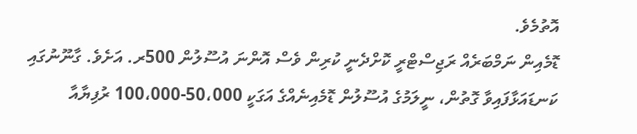އޮތުމެވެ.
ޑޮމެއިން ނަމްބަރެއް ރަޖިސްޓްރީ ކޮށްދެނީ ކުރިން ވެސް އޮންނަ އުސޫލުން 500ރ. އަށެވެ. ގާނޫނުގައި ކަނޑައަޅާފައިވާ ގޮތުން، ނީލަމުގެ އުސޫލުން ޑޮމެއިނެއްގެ އަގަކީ 50،000-100،000 ރުފިޔާއާ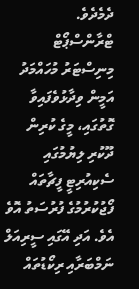ދެމެދެވެ.
ޓްރާންސްޕޯޓް މިނިސްޓަރު މުހައްމަދު އަމީން ވިދާޅުވެފައިވާ ގޮތުގައި، މީގެ ކުރިން ދޫކުރި ލިޔުމުގައި ސެކިއުރިޓީ ފީޗާތައް ފޯޖުކުރުމުގެ ފުރުސަތު އޮވެ އެވެ. އަދި އޭގައި ސީރިއަލް ނަމްބަރާއި ރިކޯޑުތައް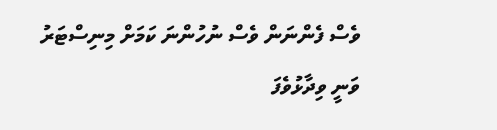ވެސް ފެންނަން ވެސް ނުހުންނަ ކަމަށް މިނިސްޓަރު ވަނީ ވިދާޅުވެފަ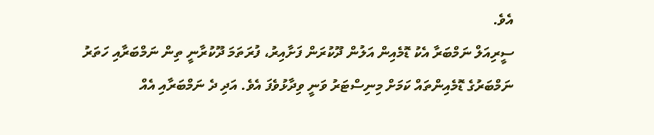އެވެ.
ސީރިއަލް ނަމްބަރާ އެކު ޑޮމެއިން އަލުން ދޫކުރަން ފަށާއިރު، ފުރަތަމަ ދޫކުރާނީ ތިން ނަމްބަރާއި ހަތަރު ނަމްބަރުގެ ޑޮމެއިންތައް ކަމަށް މިނިސްޓަރު ވަނީ ވިދާޅުވެފަ އެވެ. އަދި ދެ ނަމްބަރާއި އެއް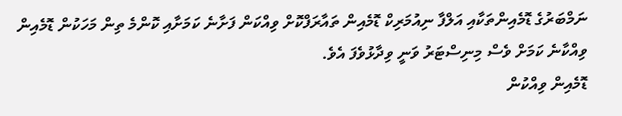ނަމްބަރުގެ ޑޮމެއިންތަކާއި އަލްފާ ނިއުމަރިކް ޑޮމެއިން ތައާރަފްކޮށް ވިއްކަން ފަށާނެ ކަމަށާއި ކޮންމެ ތިން މަހަކުން ޑޮމެއިން ވިއްކާނެ ކަމަށް ވެސް މިނިސްޓަރު ވަނީ ވިދާޅުވެފަ އެވެ.
ޑޮމެއިން ވިއްކުން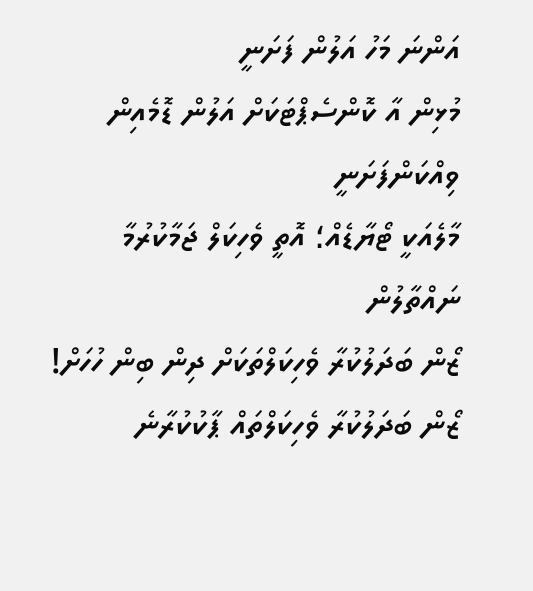އަންނަ މަހު އަލުން ފަށަނީ
މުޅިން އާ ކޮންސެޕްޓަކަށް އަލުން ޑޮމެއިން ވިއްކަންފަށަނީ
މާލެއަކީ ޓޯޔާޑެއް؛ އޮތީ ވެހިކަލް ޖަމާކުރުމާ ނައްތާލުން
ޒޯން ބަދަލުކުރާ ވެހިކަލްތަކަށް ދިން ބިން ހުހަށް!
ޒޯން ބަދަލުކުރާ ވެހިކަލްތައް ޕާކުކުރާނެ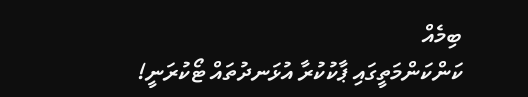ބިމެއް
ކަންކަންމަތީގައި ޕާކުކުރާ އުޅަނދުތައް ޓޯކުރަނީ!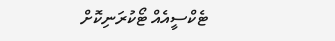ޓެކްސީއެއް ޓޯކުރަނިކޮށް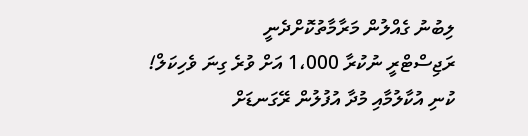ލިބުނު ގެއްލުން މަރާމާތުކޮށްދެނީ
ރަޖިސްޓްރީ ނުކުރާ 1،000 އަށް ވުރެ ގިނަ ވެހިކަލް!
ކުނި އުކާލުމާއި މުދާ އުފުލުން ރޭގަނޑަށް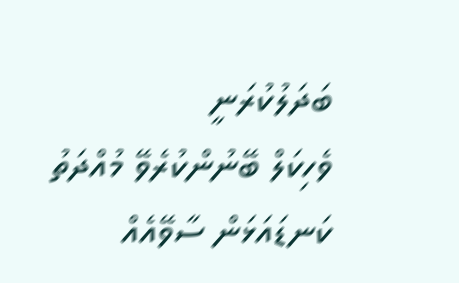ބަދަލުކުރަނީ
ވެހިކަލް ބޭނުންކުރެވޭ މުއްދަތު ކަނޑައަޅަން ސާވޭއެއް